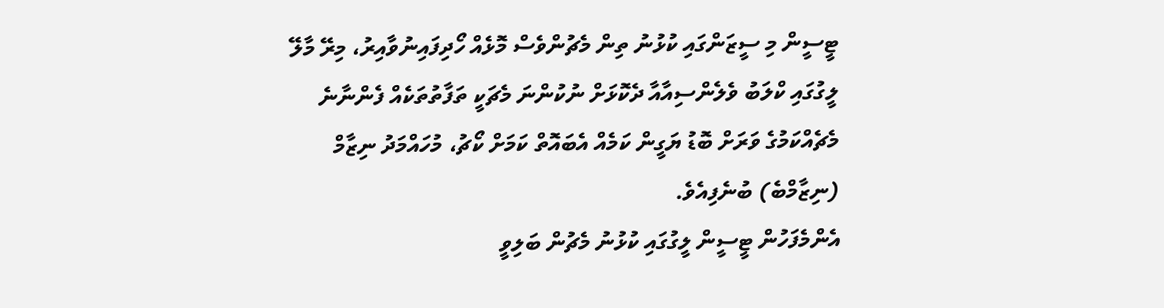ޓީސީން މި ސީޒަންގައި ކުޅުނު ތިން މެޗުންވެސް މޮޅެއް ހޯދިފައިނުވާއިރު، މިރޭ މާލޭ ލީގުގައި ކްލަބު ވެލެންސިއާއާ ދެކޮޅަށް ނުކުންނަ މެޗަކީ ތަފާތުތަކެއް ފެންނާނެ މެޗެއްކަމުގެ ވަރަށް ބޮޑު ޔަގީން ކަމެއް އެބައޮތް ކަމަށް ކޯޗު، މުހައްމަދު ނިޒާމް (ނިޒާމްބެ) ބުނެފިއެވެ.
އެންމެފަހުން ޓީސީން ލީގުގައި ކުޅުނު މެޗުން ބަލިވީ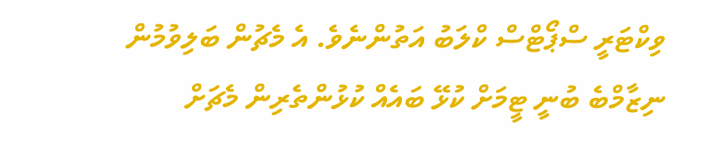ވިކްޓަރީ ސްޕޯޓްސް ކްލަބު އަތުންނެވެ. އެ މެޗުން ބަލިވުމުން ނިޒާމްބެ ބުނީ ޓީމަށް ކުޅޭ ބައެއް ކުޅުންތެރިން މެޗަށް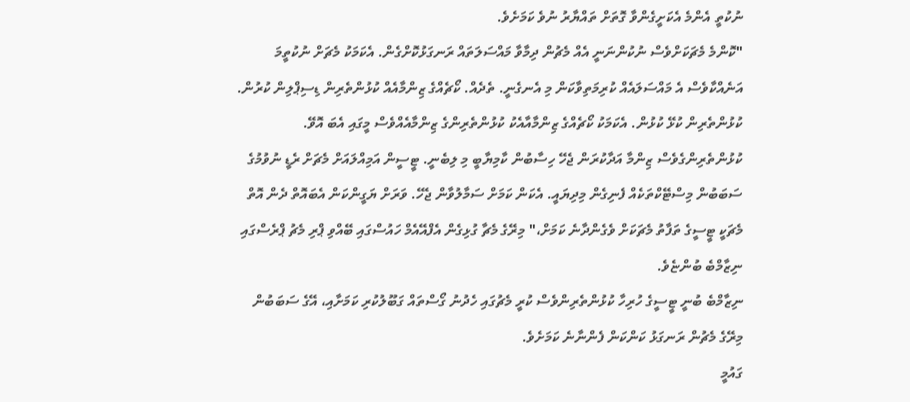ނުކުތީ އެންމެ އެކަށީގެންވާ ގޮތަށް ތައްޔާރު ނުވެ ކަމަށެވެ.
"ކޮންމެ މެޗަކަށްވެސް ނުކުންނަނީ އެއް މެޗުން ދިމާވާ މައްސަލަތައް ރަނގަޅުކޮށްގެން. އެކަމަކު މެޗަށް ނުކުތީމަ އަނެއްކާވެސް އެ މައްސަލައެއް ކުރިމަތިވާކަން މި އެނގެނީ. ތެދެއް. ކޯޗެއްގެ ޒިންމާއެއް ކުޅުންތެރިން ޑިސިޕްލިން ކުރުން. ކުޅުންތެރިން ކުޅޭ ކުޅުން. އެކަމަކު ކޯޗެއްގެ ޒިންމާއާއެކު ކުޅުންތެރިންގެ ޒިންމާއެއްވެސް މީގައި އެބަ އޮވޭ. ކުޅުންތެރިންގެވެސް ޒިންމާ އަދާކުރަން ޖެހޭ ހިސާބުން ކާމިޔާބީ މި ލިބެނީ. ޓީސީން އަމިއްލައަށް މެޗަށް ރެޑީ ނުވުމުގެ ސަބަބުން މިސްޓޭކްތަކެއް ފެނިގެން މިދިޔައީ. އެކަން ކަމަށް ސަމާލުވާން ޖެހޭ. ވަރަށް ޔަގީންކަން އެބައޮތް ދެން އޮތް މެޗަކީ ޓީސީގެ ތަފާތު މެޗަކަށް ވެގެންދާނެ ކަމަށް،" މިރޭގެ މެޗާ ގުޅިގެން އެފްއޭއެމް ހައުސްގައި ބޭއްވި ޕްރި މެޗު ޕްރެސްގައި ނިޒާމްބެ ބުންޏެވެ.
ނިޒާމްބެ ބުނީ ޓީސީގެ ހުރިހާ ކުޅުންތެރިންވެސް ކުރީ މެޗުގައި ހެދުނު ގޯސްތައް ގަބޫލުކުރި ކަމަށާއި، އޭގެ ސަބަބުން މިރޭގެ މެޗުން ރަނގަޅު ކަންކަން ފެންނާނެ ކަމަށެވެ.
ގައުމީ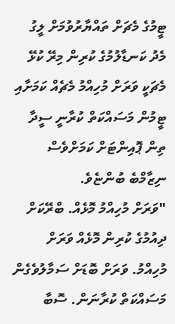ޓީމުގެ މެޗަށް ތައްޔާރުވުމަށް ލީގު މެދު ކަނޑާލުމުގެ ކުރިން މިރޭ ކުޅޭ މެޗަކީ ވަރަށް މުހިއްމު މެޗެއް ކަމަށާއި ޓީމުން މަސައްކަތް ކުރާނީ ސީދާ ތިން ޕޮއިންޓަށް ކަމަށްވެސް ނިޒާމްބެ ބުންޏެވެ.
"ވަރަށް މުހިއްމު މޮޅެއް. ބްރޭކަށް ދިއުމުގެ ކުރިން މޮޅެއް ވަރަށް މުހިއްމު. ވަރަށް ބޮޑަށް ސަމާލުވެގެން މަސައްކަތް ކުރާނަން. ސޮބާ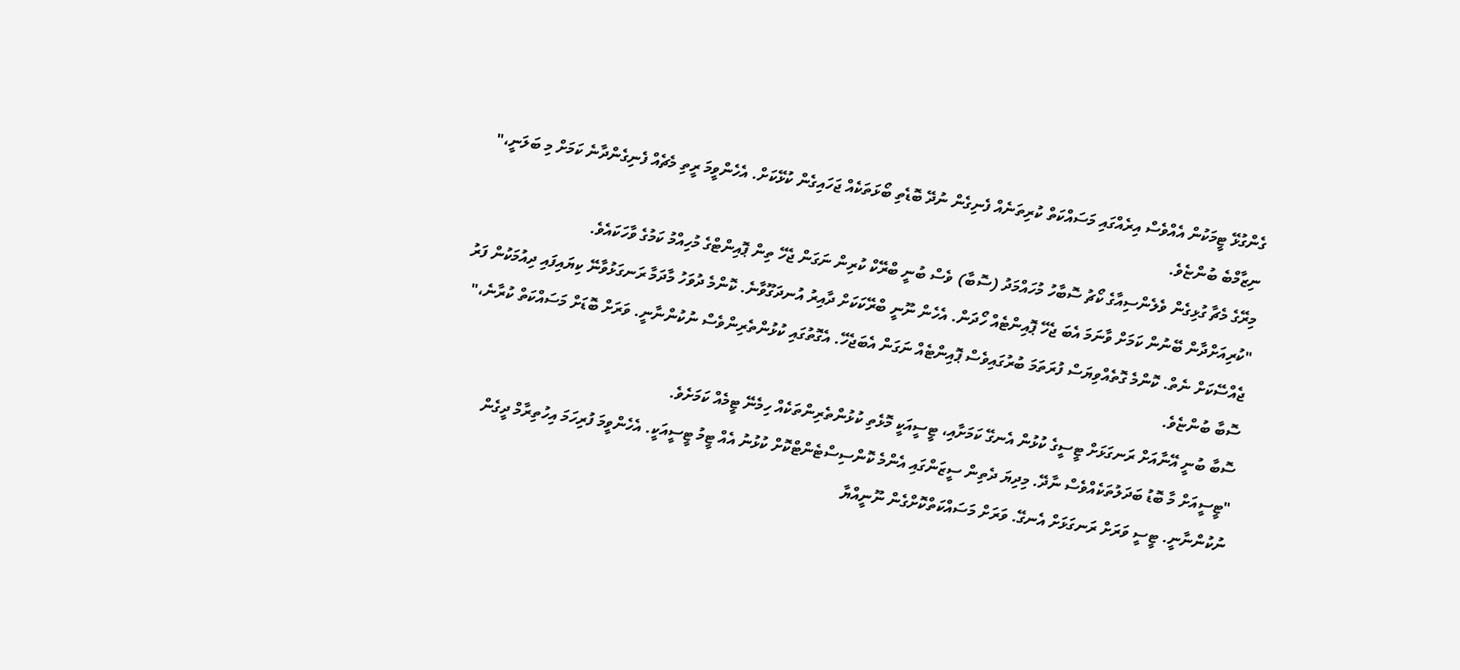ގެންގުޅޭ ޓީމަކުން އެއްވެސް އިރެއްގައި މަސައްކަތް ކުރިތަނެއް ފެނިގެން ނުދޭ ބޮޑެތި ބޯޅަތަކެއް ޖަހައިގެން ކުޅޭކަށް. އެހެންވީމަ ރީތި މެޗެއް ފެނިގެންދާނެ ކަމަށް މި ބަލަނީ،" ނިޒާމްބެ ބުންޏެވެ.
މިރޭގެ މެޗާ ގުޅިގެން ވެލެންސިއާގެ ކޯޗު ސޮބާހު މުހައްމަދު (ސޮބާ) ވެސް ބުނީ ބްރޭކް ކުރިން ނަގަން ޖެހޭ ތިން ޕޮއިންޓްގެ މުހިއްމު ކަމުގެ ވާހަކައެވެ.
"ކުރިއަށްދާން ބޭނުން ކަމަށް ވާނަމަ އެބަ ޖެހޭ ޕޮއިންޓެއް ހޯދަން. އެހެން ނޫނީ ބްރޭކަކަށް ދާއިރު އުނދަގޫވާނެ. ކޮންމެ ދުވަހު މާދަމާ ރަނގަޅުވާނޭ ކިޔައިފައި ދިއުމަކުން ފަރު ޖެއްސޭކަށް ނެތް. ކޮންމެ ގޮތެއްވިޔަސް ފުރަތަމަ ބުރުގައިވެސް ޕޮއިންޓެއް ނަގަން އެބަޖެހޭ. އެގޮތުގައި ކުޅުންތެރިންވެސް ނުކުންނާނީ. ވަރަށް ބޮޑަށް މަސައްކަތް ކުރާނެ،" ސޮބާ ބުންޏެވެ.
ސޮބާ ބުނީ އޭނާއަށް ރަނގަޅަށް ޓީސީގެ ކުޅުން އެނގޭ ކަމަށާއި، ޓީސީއަކީ މޮޅެތި ކުޅުންތެރިންތަކެއް ހިމެނޭ ޓީމެއް ކަމަށެވެ.
"ޓީސީއަށް މާ ބޮޑު ބަދަލުތަކެއްވެސް ނާދޭ. މިދިޔަ ދެތިން ސީޒަންގައި އެންމެ ކޮންސިސްޓެންޓްކޮށް ކުޅުނު އެއް ޓީމު ޓީސީއަކީ. އެހެންވީމަ ފުރިހަމަ އިހުތިރާމް ދީގެން ނުކުންނާނީ. ޓީސީ ވަރަށް ރަނގަޅަށް އެނގޭ. ވަރަށް މަސައްކަތްކޮށްގެން ނޫނީއްޔާ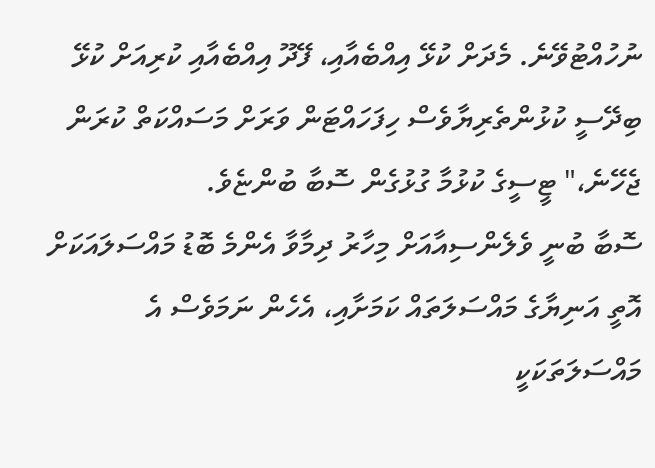ނުހުއްޓުވޭނެ. މެދަށް ކުޅޭ އިއްބެއާއި، ފޭދޫ އިއްބެއާއި ކުރިއަށް ކުޅޭ ބިދޭސީ ކުޅުންތެރިޔާވެސް ހިފަހައްޓަން ވަރަށް މަސައްކަތް ކުރަން ޖެހޭނެ،" ޓީސީގެ ކުޅުމާ ގުޅުގެން ސޮބާ ބުންޏެވެ.
ސޮބާ ބުނީ ވެލެންސިއާއަށް މިހާރު ދިމާވާ އެންމެ ބޮޑު މައްސަލައަކަށް އޮތީ އަނިޔާގެ މައްސަލަތައް ކަމަށާއި، އެހެން ނަމަވެސް އެ މައްސަލަތަކަކީ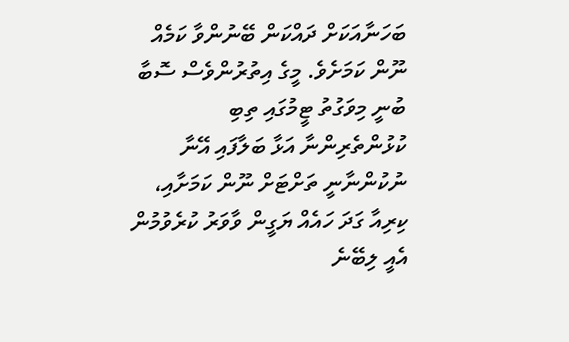ބަހަނާއަކަށް ދައްކަން ބޭނުންވާ ކަމެއް ނޫން ކަމަށެވެ. މީގެ އިތުރުންވެސް ސޮބާ ބުނީ މިވަގުތު ޓީމުގައި ތިބި ކުޅުންތެރިންނާ އަޅާ ބަލާފައި އޭނާ ނުކުންނާނީ ތަށްޓަށް ނޫން ކަމަށާއި، ކިރިއާ ގަދަ ހައެއް ޔަގީން ވާވަރު ކުރެވުމުން އެއީ ލިބޭނެ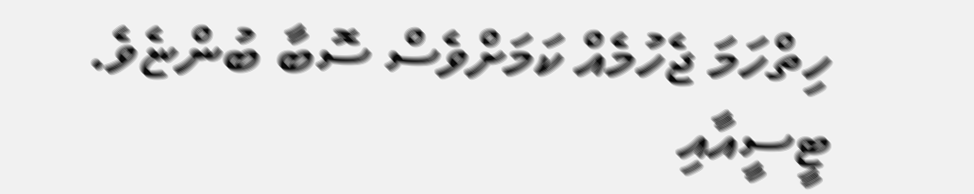ހިތްހަމަ ޖެހުމެއް ކަމަށްވެސް ސޮބާ ބުންޏެވެ.
ޓީސީއާއި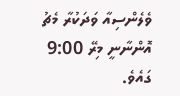ވެލެންސިއާ ވަދަކުރާ މެޗު އޮންނާނީ މިރޭ 9:00 ގައެވެ.